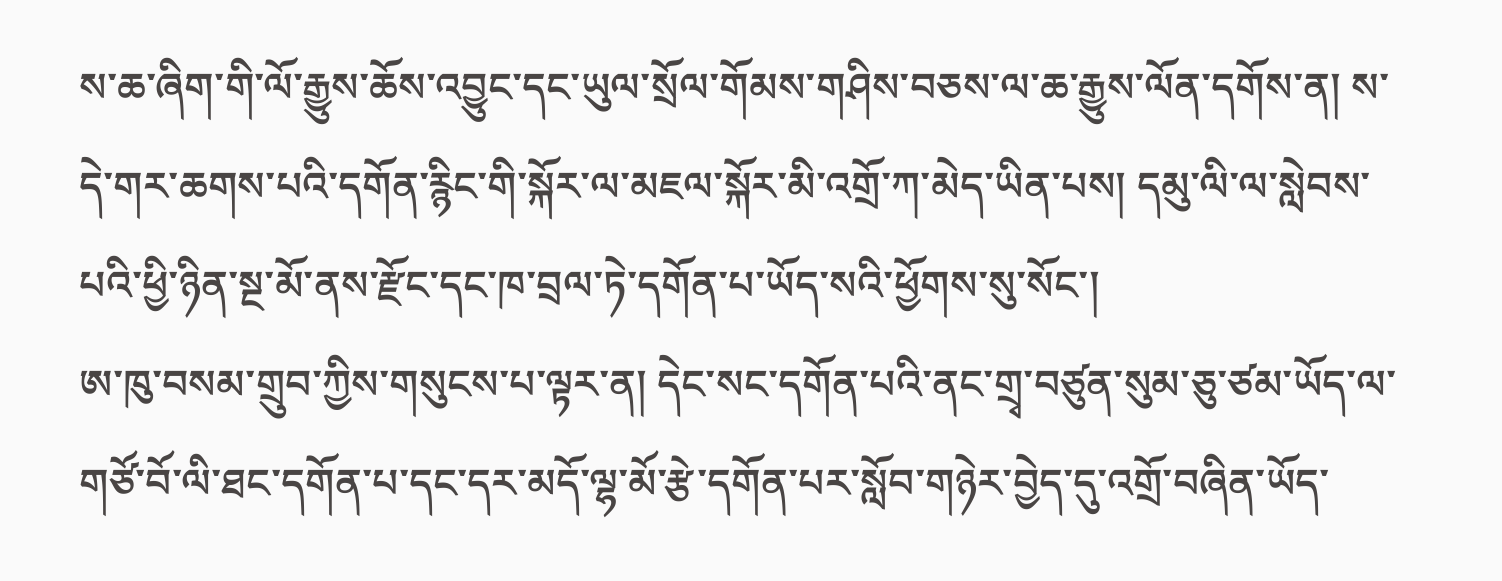ས་ཆ་ཞིག་གི་ལོ་རྒྱུས་ཆོས་འབྱུང་དང་ཡུལ་སྲོལ་གོམས་གཤིས་བཅས་ལ་ཆ་རྒྱུས་ལོན་དགོས་ན། ས་དེ་གར་ཆགས་པའི་དགོན་རྙིང་གི་སྐོར་ལ་མཇལ་སྐོར་མི་འགྲོ་ཀ་མེད་ཡིན་པས། དམུ་ལི་ལ་སླེབས་པའི་ཕྱི་ཉིན་སྔ་མོ་ནས་རྫོང་དང་ཁ་བྲལ་ཏེ་དགོན་པ་ཡོད་སའི་ཕྱོགས་སུ་སོང་།
ཨ་ཁུ་བསམ་གྲུབ་ཀྱིས་གསུངས་པ་ལྟར་ན། དེང་སང་དགོན་པའི་ནང་གྲྭ་བཙུན་སུམ་ཅུ་ཙམ་ཡོད་ལ་གཙོ་བོ་ལི་ཐང་དགོན་པ་དང་དར་མདོ་ལྷ་མོ་རྩེ་དགོན་པར་སློབ་གཉེར་བྱེད་དུ་འགྲོ་བཞིན་ཡོད་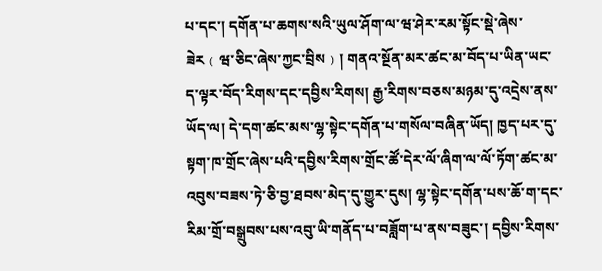པ་དང་། དགོན་པ་ཆགས་སའི་ཡུལ་ཤོག་ལ་ཝ་ཤེར་རམ་སྟོང་སྡེ་ཞེས་ཟེར﹙ཝ་ཅིང་ཞེས་ཀྱང་བྲིས﹚། གནའ་སྔོན་མར་ཚང་མ་བོད་པ་ཡིན་ཡང་ད་ལྟར་བོད་རིགས་དང་དབྱིས་རིགས། རྒྱ་རིགས་བཅས་མཉམ་དུ་འདྲེས་ནས་ཡོད་ལ། དེ་དག་ཚང་མས་ལྷ་སྟེང་དགོན་པ་གསོལ་བཞིན་ཡོད། ཁྱད་པར་དུ་སྟག་ཁ་གྲོང་ཞེས་པའི་དབྱིས་རིགས་གྲོང་ཚོ་དེར་ལོ་ཞིག་ལ་ལོ་ཏོག་ཚང་མ་འབུས་བཟས་ཏེ་ཅི་བྱ་ཐབས་མེད་དུ་གྱུར་དུས། ལྷ་སྟེང་དགོན་པས་ཆོ་ག་དང་རིམ་གྲོ་བསྒྲུབས་པས་འབུ་ཡི་གནོད་པ་བཟློག་པ་ནས་བཟུང་། དབྱིས་རིགས་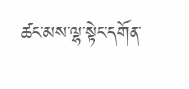ཚང་མས་ལྷ་སྟེང་དགོན་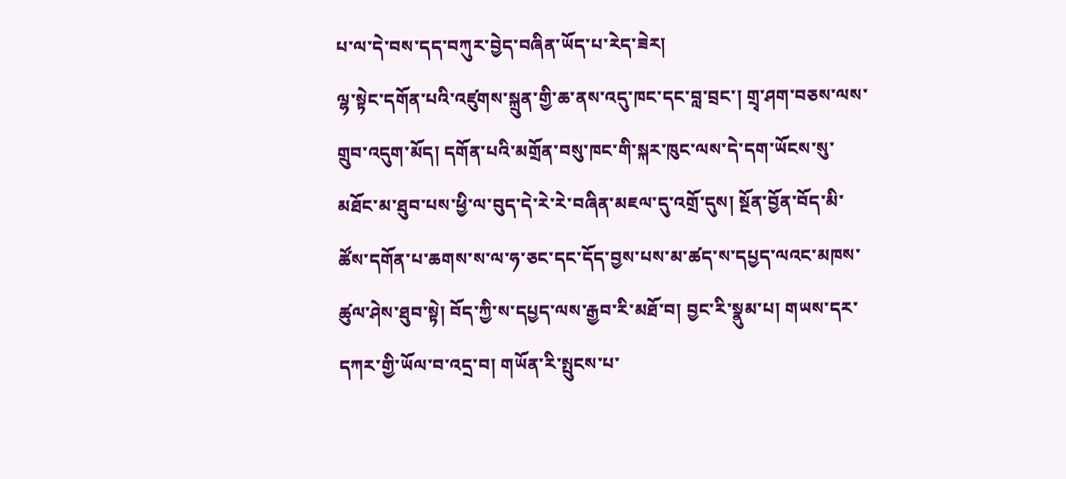པ་ལ་དེ་བས་དད་བཀུར་བྱེད་བཞིན་ཡོད་པ་རེད་ཟེར།
ལྷ་སྟེང་དགོན་པའི་འཛུགས་སྐྲུན་གྱི་ཆ་ནས་འདུ་ཁང་དང་བླ་བྲང་། གྲྭ་ཤག་བཅས་ལས་གྲུབ་འདུག་མོད། དགོན་པའི་མགྲོན་བསུ་ཁང་གི་སྐར་ཁུང་ལས་དེ་དག་ཡོངས་སུ་མཐོང་མ་ཐུབ་པས་ཕྱི་ལ་བུད་དེ་རེ་རེ་བཞིན་མཇལ་དུ་འགྲོ་དུས། སྔོན་བྱོན་བོད་མི་ཚོས་དགོན་པ་ཆགས་ས་ལ་ཧ་ཅང་དང་དོད་བྱས་པས་མ་ཚད་ས་དཔྱད་ལའང་མཁས་ཚུལ་ཤེས་ཐུབ་སྟེ། བོད་ཀྱི་ས་དཔྱད་ལས་རྒྱབ་རི་མཐོ་བ། བྱང་རི་སྣུམ་པ། གཡས་དར་དཀར་གྱི་ཡོལ་བ་འདྲ་བ། གཡོན་རི་སྤུངས་པ་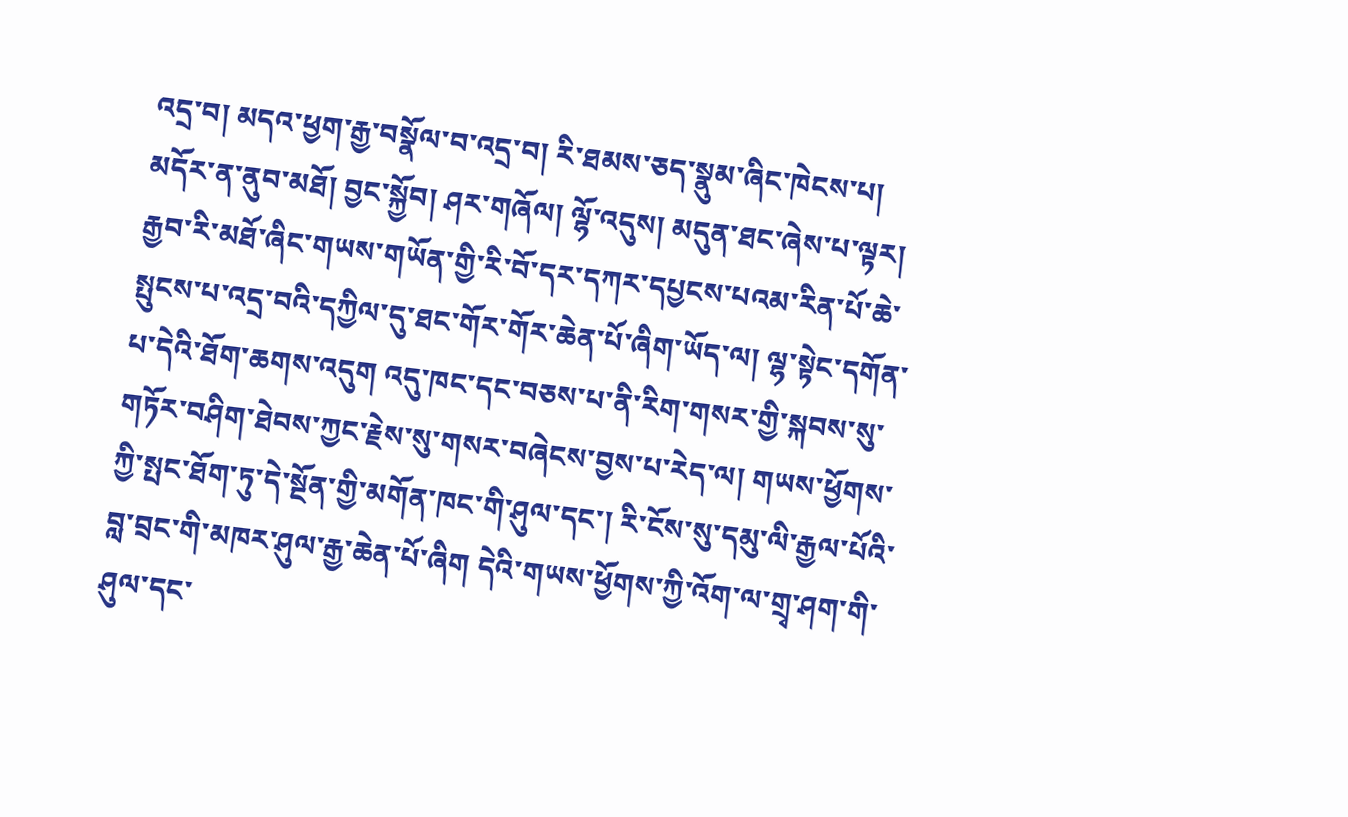འདྲ་བ། མདའ་ཕྱག་རྒྱ་བསྣོལ་བ་འདྲ་བ། རི་ཐམས་ཅད་སྣུམ་ཞིང་ཁེངས་པ། མདོར་ན་ནུབ་མཐོ། བྱང་སྐྱོབ། ཤར་གཞོལ། ལྷོ་འདུས། མདུན་ཐང་ཞེས་པ་ལྟར། རྒྱབ་རི་མཐོ་ཞིང་གཡས་གཡོན་གྱི་རི་བོ་དར་དཀར་དཔྱངས་པའམ་རིན་པོ་ཆེ་སྤུངས་པ་འདྲ་བའི་དཀྱིལ་དུ་ཐང་གོར་གོར་ཆེན་པོ་ཞིག་ཡོད་ལ། ལྷ་སྟེང་དགོན་པ་དེའི་ཐོག་ཆགས་འདུག འདུ་ཁང་དང་བཅས་པ་ནི་རིག་གསར་གྱི་སྐབས་སུ་གཏོར་བཤིག་ཐེབས་ཀྱང་རྗེས་སུ་གསར་བཞེངས་བྱས་པ་རེད་ལ། གཡས་ཕྱོགས་ཀྱི་སྤང་ཐོག་ཏུ་དེ་སྔོན་གྱི་མགོན་ཁང་གི་ཤུལ་དང་། རི་ངོས་སུ་དམུ་ལི་རྒྱལ་པོའི་བླ་བྲང་གི་མཁར་ཤུལ་རྒྱ་ཆེན་པོ་ཞིག དེའི་གཡས་ཕྱོགས་ཀྱི་འོག་ལ་གྲྭ་ཤག་གི་ཤུལ་དང་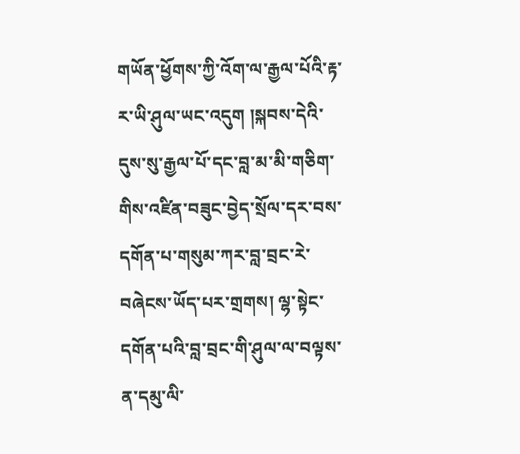གཡོན་ཕྱོགས་ཀྱི་འོག་ལ་རྒྱལ་པོའི་རྟ་ར་ཡི་ཤུལ་ཡང་འདུག །སྐབས་དེའི་དུས་སུ་རྒྱལ་པོ་དང་བླ་མ་མི་གཅིག་གིས་འཛིན་བཟུང་བྱེད་སྲོལ་དར་བས་དགོན་པ་གསུམ་ཀར་བླ་བྲང་རེ་བཞེངས་ཡོད་པར་གྲགས། ལྷ་སྟེང་དགོན་པའི་བླ་བྲང་གི་ཤུལ་ལ་བལྟས་ན་དམུ་ལི་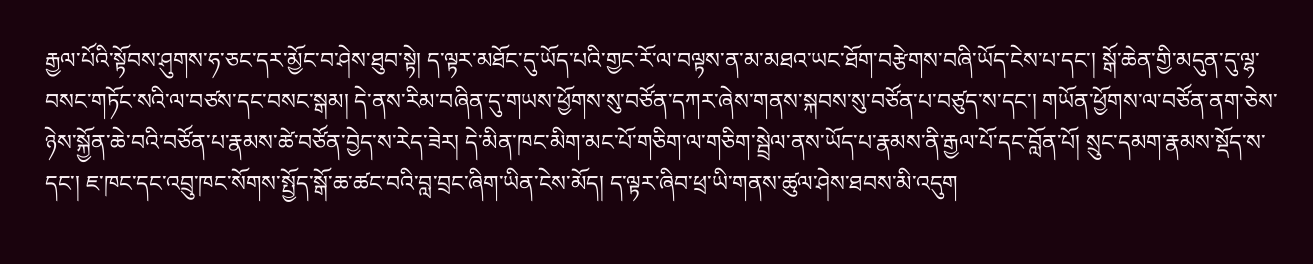རྒྱལ་པོའི་སྟོབས་ཤུགས་ཧ་ཅང་དར་མྱོང་བ་ཤེས་ཐུབ་སྟེ། ད་ལྟར་མཐོང་དུ་ཡོད་པའི་གྱང་རོ་ལ་བལྟས་ན་མ་མཐའ་ཡང་ཐོག་བརྩེགས་བཞི་ཡོད་ངེས་པ་དང་། སྒོ་ཆེན་གྱི་མདུན་དུ་ལྷ་བསང་གཏོང་སའི་ལ་བཙས་དང་བསང་སྒམ། དེ་ནས་རིམ་བཞིན་དུ་གཡས་ཕྱོགས་སུ་བཙོན་དཀར་ཞེས་གནས་སྐབས་སུ་བཙོན་པ་བཙུད་ས་དང་། གཡོན་ཕྱོགས་ལ་བཙོན་ནག་ཅེས་ཉེས་སྐྱོན་ཆེ་བའི་བཙོན་པ་རྣམས་ཚེ་བཙོན་བྱེད་ས་རེད་ཟེར། དེ་མིན་ཁང་མིག་མང་པོ་གཅིག་ལ་གཅིག་སྦྲེལ་ནས་ཡོད་པ་རྣམས་ནི་རྒྱལ་པོ་དང་བློན་པོ། སྲུང་དམག་རྣམས་སྡོད་ས་དང་། ཇ་ཁང་དང་འབྲུ་ཁང་སོགས་སྤྱོད་སྒོ་ཆ་ཚང་བའི་བླ་བྲང་ཞིག་ཡིན་ངེས་མོད། ད་ལྟར་ཞིབ་ཕྲ་ཡི་གནས་ཚུལ་ཤེས་ཐབས་མི་འདུག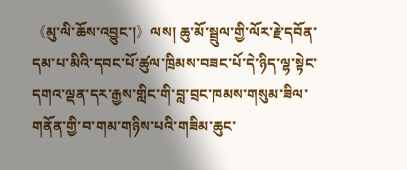《མུ་ལི་ཆོས་འབྱུང་།》ལས། ཆུ་མོ་སྦྲུལ་གྱི་ལོར་རྗེ་དབོན་དམ་པ་མིའི་དབང་པོ་ཚུལ་ཁྲིམས་བཟང་པོ་དེ་ཉིད་ལྷ་སྟེང་དགའ་ལྡན་དར་རྒྱས་གླིང་གི་བླ་བྲང་ཁམས་གསུམ་ཟིལ་གནོན་གྱི་བ་གམ་གཉིས་པའི་གཟིམ་ཆུང་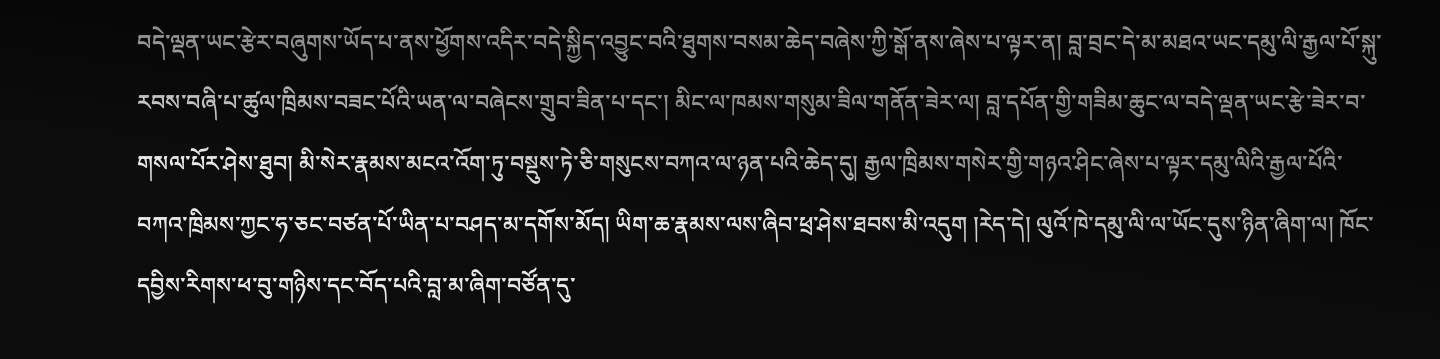བདེ་ལྡན་ཡང་རྩེར་བཞུགས་ཡོད་པ་ནས་ཕྱོགས་འདིར་བདེ་སྐྱིད་འབྱུང་བའི་ཐུགས་བསམ་ཆེད་བཞེས་ཀྱི་སྒོ་ནས་ཞེས་པ་ལྟར་ན། བླ་བྲང་དེ་མ་མཐའ་ཡང་དམུ་ལི་རྒྱལ་པོ་སྐུ་རབས་བཞི་པ་ཚུལ་ཁྲིམས་བཟང་པོའི་ཡན་ལ་བཞེངས་གྲུབ་ཟིན་པ་དང་། མིང་ལ་ཁམས་གསུམ་ཟིལ་གནོན་ཟེར་ལ། བླ་དཔོན་གྱི་གཟིམ་ཆུང་ལ་བདེ་ལྡན་ཡང་རྩེ་ཟེར་བ་གསལ་པོར་ཤེས་ཐུབ། མི་སེར་རྣམས་མངའ་འོག་ཏུ་བསྡུས་ཏེ་ཅི་གསུངས་བཀའ་ལ་ཉན་པའི་ཆེད་དུ། རྒྱལ་ཁྲིམས་གསེར་གྱི་གཉའ་ཤིང་ཞེས་པ་ལྟར་དམུ་ལིའི་རྒྱལ་པོའི་བཀའ་ཁྲིམས་ཀྱང་ཧ་ཅང་བཙན་པོ་ཡིན་པ་བཤད་མ་དགོས་མོད། ཡིག་ཆ་རྣམས་ལས་ཞིབ་ཕྲ་ཤེས་ཐབས་མི་འདུག །རེད་དེ། ལུའོ་ཁེ་དམུ་ལི་ལ་ཡོང་དུས་ཉིན་ཞིག་ལ། ཁོང་དབྱིས་རིགས་ཕ་བུ་གཉིས་དང་བོད་པའི་བླ་མ་ཞིག་བཙོན་དུ་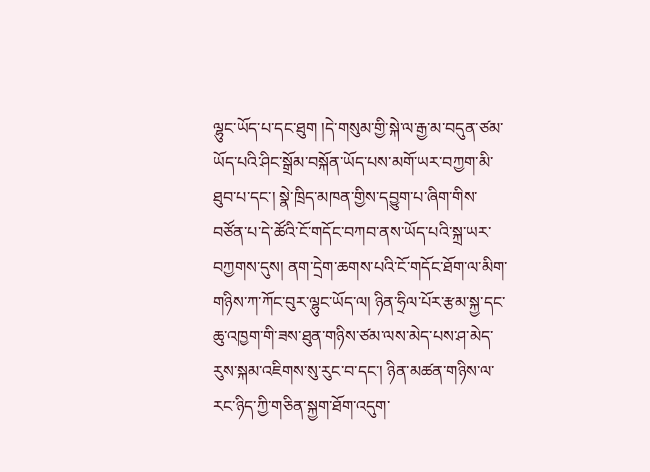ལྷུང་ཡོད་པ་དང་ཐུག །དེ་གསུམ་གྱི་སྐེ་ལ་རྒྱ་མ་བདུན་ཙམ་ཡོད་པའི་ཤིང་སྒྲོམ་བསྐོན་ཡོད་པས་མགོ་ཡར་བཀྱག་མི་ཐུབ་པ་དང་། སྣེ་ཁྲིད་མཁན་གྱིས་དབྱུག་པ་ཞིག་གིས་བཙོན་པ་དེ་ཚོའི་ངོ་གདོང་བཀབ་ནས་ཡོད་པའི་སྐྲ་ཡར་བཀྱགས་དུས། ནག་དྲེག་ཆགས་པའི་ངོ་གདོང་ཐོག་ལ་མིག་གཉིས་ཀ་ཀོང་བུར་ལྷུང་ཡོད་ལ། ཉིན་ཧྲིལ་པོར་རྩམ་སྐྱ་དང་ཆུ་འཁྱག་གི་ཟས་ཐུན་གཉིས་ཙམ་ལས་མེད་པས་ཤ་མེད་རུས་སྐམ་འཇིགས་སུ་རུང་བ་དང་། ཉིན་མཚན་གཉིས་ལ་རང་ཉིད་ཀྱི་གཅིན་སྐྱག་ཐོག་འདུག་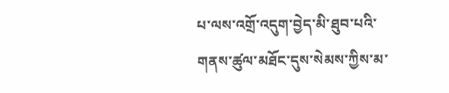པ་ལས་འགྲོ་འདུག་བྱེད་མི་ཐུབ་པའི་གནས་ཚུལ་མཐོང་དུས་སེམས་ཀྱིས་མ་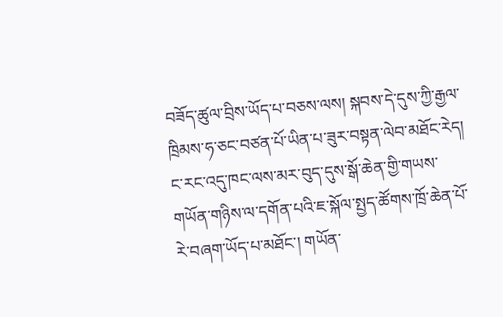བཟོད་ཚུལ་བྲིས་ཡོད་པ་བཅས་ལས། སྐབས་དེ་དུས་ཀྱི་རྒྱལ་ཁྲིམས་ཧ་ཅང་བཙན་པོ་ཡིན་པ་ཟུར་བསྟན་ལེབ་མཐོང་རེད།
ང་རང་འདུ་ཁང་ལས་མར་བུད་དུས་སྒོ་ཆེན་གྱི་གཡས་གཡོན་གཉིས་ལ་དགོན་པའི་ཇ་སྐོལ་སྤྱད་ཚོགས་ཁྲོ་ཆེན་པོ་རེ་བཞག་ཡོད་པ་མཐོང་། གཡོན་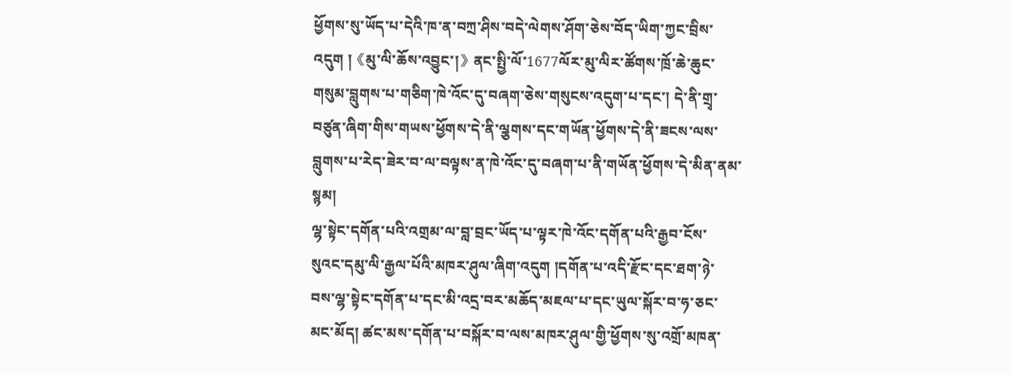ཕྱོགས་སུ་ཡོད་པ་དེའི་ཁ་ན་བཀྲ་ཤིས་བདེ་ལེགས་ཤོག་ཅེས་བོད་ཡིག་ཀྱང་བྲིས་འདུག །《མུ་ལི་ཆོས་འབྱུང་།》ནང་སྤྱི་ལོ་1677ལོར་མུ་ལིར་ཚོགས་ཁྲོ་ཆེ་ཆུང་གསུམ་བླུགས་པ་གཅིག་ཁེ་འོང་དུ་བཞག་ཅེས་གསུངས་འདུག་པ་དང་། དེ་ནི་གྲྭ་བཙུན་ཞིག་གིས་གཡས་ཕྱོགས་དེ་ནི་ལྕགས་དང་གཡོན་ཕྱོགས་དེ་ནི་ཟངས་ལས་བླུགས་པ་རེད་ཟེར་བ་ལ་བལྟས་ན་ཁེ་འོང་དུ་བཞག་པ་ནི་གཡོན་ཕྱོགས་དེ་མིན་ནམ་སྙམ།
ལྷ་སྟེང་དགོན་པའི་འགྲམ་ལ་བླ་བྲང་ཡོད་པ་ལྟར་ཁེ་འོང་དགོན་པའི་རྒྱབ་ངོས་སུའང་དམུ་ལི་རྒྱལ་པོའི་མཁར་ཤུལ་ཞིག་འདུག །དགོན་པ་འདི་རྫོང་དང་ཐག་ཉེ་བས་ལྷ་སྟེང་དགོན་པ་དང་མི་འདྲ་བར་མཆོད་མཇལ་པ་དང་ཡུལ་སྐོར་བ་ཧ་ཅང་མང་མོད། ཚང་མས་དགོན་པ་བསྐོར་བ་ལས་མཁར་ཤུལ་གྱི་ཕྱོགས་སུ་འགྲོ་མཁན་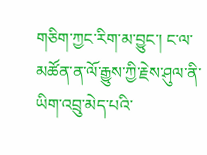གཅིག་ཀྱང་རིག་མ་བྱུང་། ང་ལ་མཚོན་ན་ལོ་རྒྱུས་ཀྱི་རྗེས་ཤུལ་ནི་ཡིག་འབྲུ་མེད་པའི་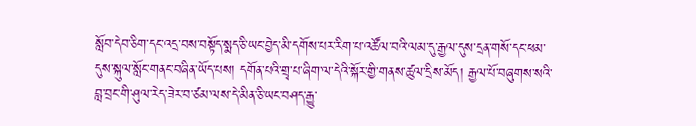སློབ་དེབ་ཅིག་དང་འདྲ་བས་བསྟོད་སྨད་ཅི་ཡང་བྱེད་མི་དགོས་པར་རིག་པ་འཚོལ་བའི་ལམ་དུ་རྒྱལ་དུས་དྲན་གསོ་དང་ཕམ་དུས་སྐུལ་སློང་གནང་བཞིན་ཡོད་པས། དགོན་པའི་གྲྭ་པ་ཞིག་ལ་དེའི་སྐོར་གྱི་གནས་ཚུལ་དྲིས་མོད། རྒྱལ་པོ་བཞུགས་སའི་བླ་བྲང་གི་ཤུལ་རེད་ཟེར་བ་ཙམ་ལས་དེ་མིན་ཅི་ཡང་བཤད་རྒྱུ་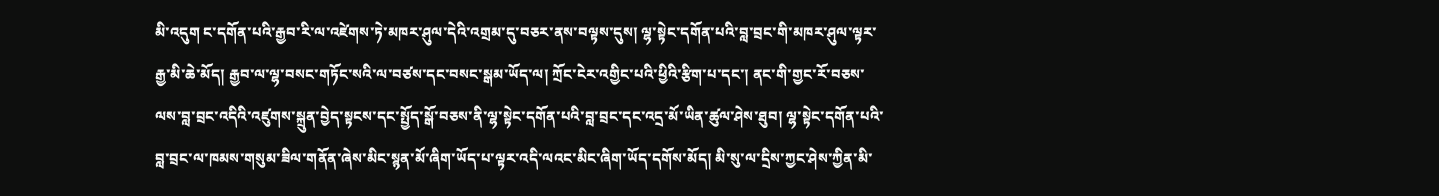མི་འདུག ང་དགོན་པའི་རྒྱབ་རི་ལ་འཛེགས་ཏེ་མཁར་ཤུལ་དེའི་འགྲམ་དུ་བཅར་ནས་བལྟས་དུས། ལྷ་སྟེང་དགོན་པའི་བླ་བྲང་གི་མཁར་ཤུལ་ལྟར་རྒྱ་མི་ཆེ་མོད། རྒྱབ་ལ་ལྷ་བསང་གཏོང་སའི་ལ་བཙས་དང་བསང་སྒམ་ཡོད་ལ། ཀྲོང་ངེར་འགྱིང་པའི་ཕྱིའི་རྩིག་པ་དང་། ནང་གི་གྱང་རོ་བཅས་ལས་བླ་བྲང་འདིའི་འཛུགས་སྐྲུན་བྱེད་སྟངས་དང་སྤྱོད་སྒོ་བཅས་ནི་ལྷ་སྟེང་དགོན་པའི་བླ་བྲང་དང་འདྲ་མོ་ཡིན་ཚུལ་ཤེས་ཐུབ། ལྷ་སྟེང་དགོན་པའི་བླ་བྲང་ལ་ཁམས་གསུམ་ཟིལ་གནོན་ཞེས་མིང་སྙན་མོ་ཞིག་ཡོད་པ་ལྟར་འདི་ལའང་མིང་ཞིག་ཡོད་དགོས་མོད། མི་སུ་ལ་དྲིས་ཀྱང་ཤེས་ཀྱིན་མི་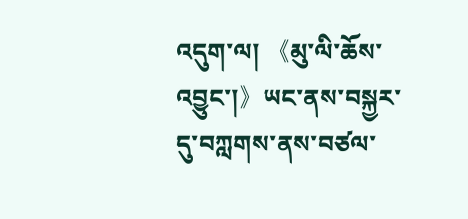འདུག་ལ། 《མུ་ལི་ཆོས་འབྱུང་།》ཡང་ནས་བསྐྱར་དུ་བཀླགས་ནས་བཙལ་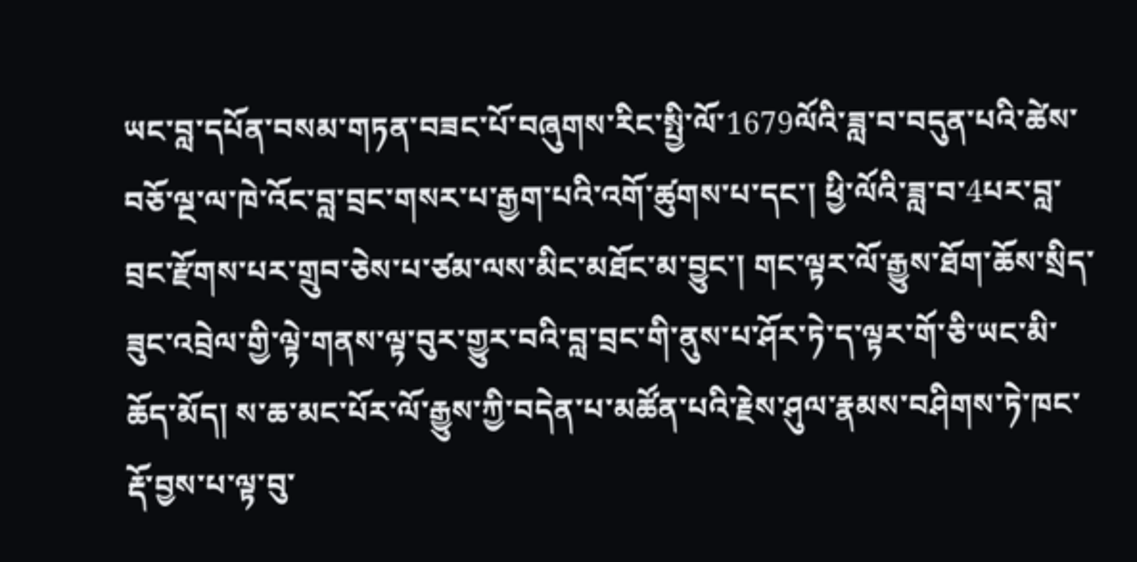ཡང་བླ་དཔོན་བསམ་གཏན་བཟང་པོ་བཞུགས་རིང་སྤྱི་ལོ་1679ལོའི་ཟླ་བ་བདུན་པའི་ཚེས་བཅོ་ལྔ་ལ་ཁེ་འོང་བླ་བྲང་གསར་པ་རྒྱག་པའི་འགོ་ཚུགས་པ་དང་། ཕྱི་ལོའི་ཟླ་བ་4པར་བླ་བྲང་རྫོགས་པར་གྲུབ་ཅེས་པ་ཙམ་ལས་མིང་མཐོང་མ་བྱུང་། གང་ལྟར་ལོ་རྒྱུས་ཐོག་ཆོས་སྲིད་ཟུང་འབྲེལ་གྱི་ལྟེ་གནས་ལྟ་བུར་གྱུར་བའི་བླ་བྲང་གི་ནུས་པ་ཤོར་ཏེ་ད་ལྟར་གོ་ཅི་ཡང་མི་ཆོད་མོད། ས་ཆ་མང་པོར་ལོ་རྒྱུས་ཀྱི་བདེན་པ་མཚོན་པའི་རྗེས་ཤུལ་རྣམས་བཤིགས་ཏེ་ཁང་རྡོ་བྱས་པ་ལྟ་བུ་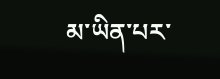མ་ཡིན་པར་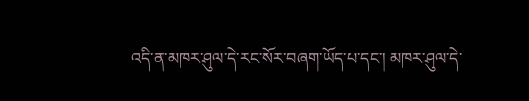འདི་ན་མཁར་ཤུལ་དེ་རང་སོར་བཞག་ཡོད་པ་དང་། མཁར་ཤུལ་དེ་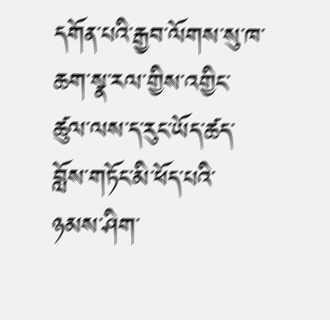དགོན་པའི་རྒྱབ་ལོགས་སུ་ཁ་ཆག་སྣ་རལ་གྱིས་འགྱིང་ཚུལ་ལས་ད་རུང་ཡོད་ཚད་བློས་གཏོང་མི་ཕོད་པའི་ཉམས་ཤིག་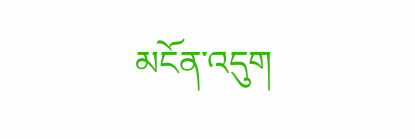མངོན་འདུག